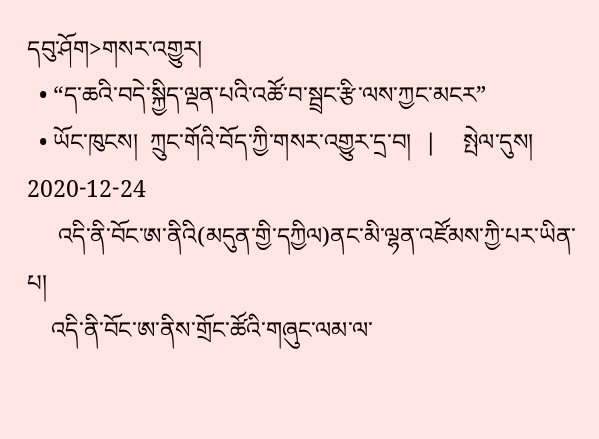དབུ་ཤོག>གསར་འགྱུར།
  • “ད་ཆའི་བདེ་སྐྱིད་ལྡན་པའི་འཚོ་བ་སྦྲང་རྩི་ལས་ཀྱང་མངར”
  • ཡོང་ཁུངས།  ཀྲུང་གོའི་བོད་ཀྱི་གསར་འགྱུར་དྲ་བ།   |     སྤེལ་དུས།  2020-12-24
     འདི་ནི་བོང་ཨ་ནིའི(མདུན་གྱི་དཀྱིལ)ནང་མི་ལྷན་འཛོམས་ཀྱི་པར་ཡིན་པ།
    འདི་ནི་བོང་ཨ་ནིས་གྲོང་ཚོའི་གཞུང་ལམ་ལ་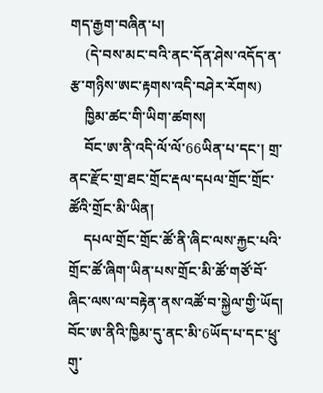གད་རྒྱག་བཞིན་པ།
    (དེ་བས་མང་བའི་ནང་དོན་ཤེས་འདོད་ན་རྩ་གཉིས་ཨང་རྟགས་འདི་བཤེར་རོགས)
    ཁྱིམ་ཚང་གི་ཡིག་ཚགས།
    བོང་ཨ་ནི་འདི་ལོ་ལོ་66ཡིན་པ་དང་། གྲ་ནང་རྫོང་གྲ་ཐང་གྲོང་རྡལ་དཔལ་གྲོང་གྲོང་ཚོའི་གྲོང་མི་ཡིན།
    དཔལ་གྲོང་གྲོང་ཚོ་ནི་ཞིང་ལས་རྐྱང་པའི་གྲོང་ཚོ་ཞིག་ཡིན་པས་གྲོང་མི་ཚོ་གཙོ་བོ་ཞིང་ལས་ལ་བརྟེན་ནས་འཚོ་བ་སྐྱེལ་གྱི་ཡོད། བོང་ཨ་ནིའི་ཁྱིམ་དུ་ནང་མི་6ཡོད་པ་དང་ཕྲུ་གུ་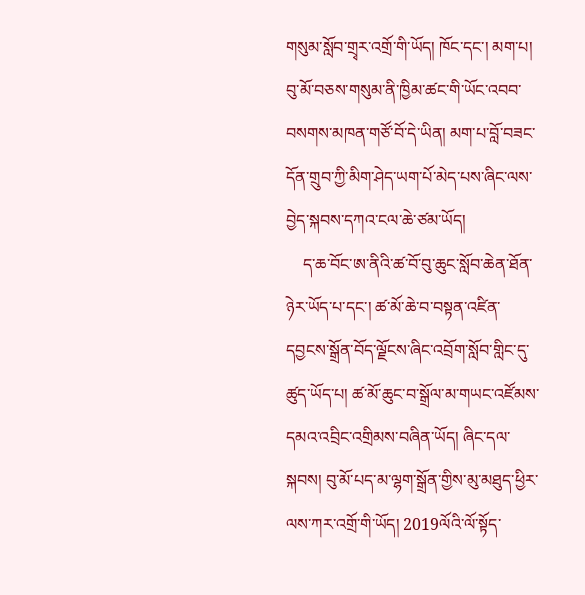གསུམ་སློབ་གྲྭར་འགྲོ་གི་ཡོད། ཁོང་དང་། མག་པ། བུ་མོ་བཅས་གསུམ་ནི་ཁྱིམ་ཚང་གི་ཡོང་འབབ་བསགས་མཁན་གཙོ་བོ་དེ་ཡིན། མག་པ་བློ་བཟང་དོན་གྲུབ་ཀྱི་མིག་ཤེད་ཡག་པོ་མེད་པས་ཞིང་ལས་བྱེད་སྐབས་དཀའ་ངལ་ཆེ་ཙམ་ཡོད།
    ད་ཆ་བོང་ཨ་ནིའི་ཚ་བོ་བུ་ཆུང་སློབ་ཆེན་ཐོན་ཉེར་ཡོད་པ་དང་། ཚ་མོ་ཆེ་བ་བསྟན་འཛིན་དབྱངས་སྒྲོན་བོད་ལྗོངས་ཞིང་འབྲོག་སློབ་གླིང་དུ་ཚུད་ཡོད་པ། ཚ་མོ་ཆུང་བ་སྒྲོལ་མ་གཡང་འཛོམས་དམའ་འབྲིང་འགྲིམས་བཞིན་ཡོད། ཞིང་དལ་སྐབས། བུ་མོ་པད་མ་ལྷག་སྒྲོན་གྱིས་མུ་མཐུད་ཕྱིར་ལས་ཀར་འགྲོ་གི་ཡོད། 2019ལོའི་ལོ་སྟོད་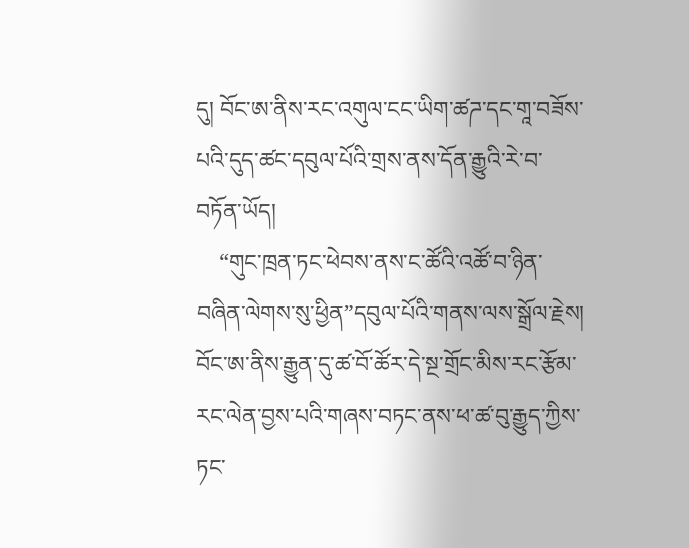དུ། བོང་ཨ་ནིས་རང་འགུལ་ངང་ཡིག་ཚཌ་དང་གཱ་བཟོས་པའི་དུད་ཚང་དབུལ་པོའི་གྲས་ནས་དོན་རྒྱུའི་རེ་བ་བཏོན་ཡོད།
    “གུང་ཁྲན་ཏང་ཕེབས་ནས་ང་ཚོའི་འཚོ་བ་ཉིན་བཞིན་ལེགས་སུ་ཕྱིན”དབུལ་པོའི་གནས་ལས་སྒྲོལ་རྗེས། བོང་ཨ་ནིས་རྒྱུན་དུ་ཚ་བོ་ཚོར་དེ་སྔ་གྲོང་མིས་རང་རྩོམ་རང་ལེན་བྱས་པའི་གཞས་བཏང་ནས་ཕ་ཚ་བུ་རྒྱུད་ཀྱིས་ཏང་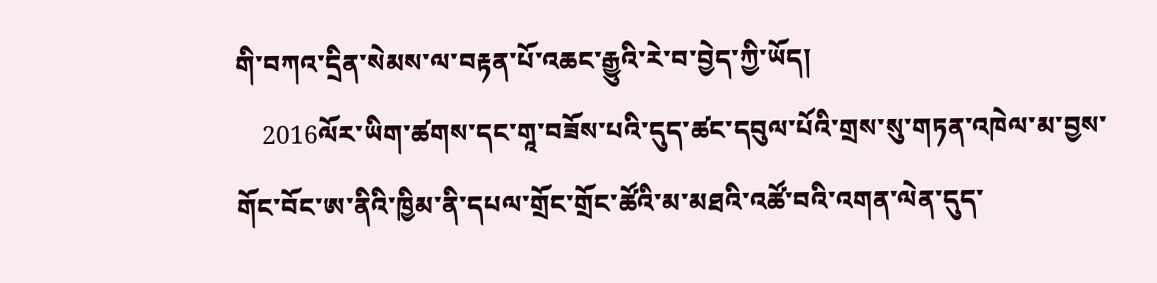གི་བཀའ་དྲིན་སེམས་ལ་བརྟན་པོ་འཆང་རྒྱུའི་རེ་བ་བྱེད་ཀྱི་ཡོད།
    2016ལོར་ཡིག་ཚགས་དང་གཱ་བཟོས་པའི་དུད་ཚང་དབུལ་པོའི་གྲས་སུ་གཏན་འཁེལ་མ་བྱས་གོང་བོང་ཨ་ནིའི་ཁྱིམ་ནི་དཔལ་གྲོང་གྲོང་ཚོའི་མ་མཐའི་འཚོ་བའི་འགན་ལེན་དུད་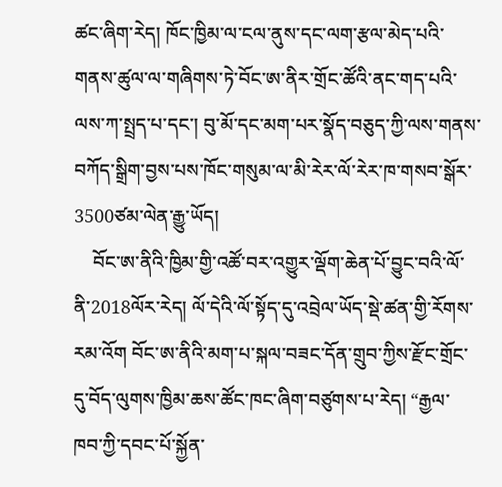ཚང་ཞིག་རེད། ཁོང་ཁྱིམ་ལ་ངལ་ནུས་དང་ལག་རྩལ་མེད་པའི་གནས་ཚུལ་ལ་གཞིགས་ཏེ་བོང་ཨ་ནིར་གྲོང་ཚོའི་ནང་གད་པའི་ལས་ཀ་སྤྲད་པ་དང་། བུ་མོ་དང་མག་པར་སྣོད་བཅུད་ཀྱི་ལས་གནས་བཀོད་སྒྲིག་བྱས་པས་ཁོང་གསུམ་ལ་མི་རེར་ལོ་རེར་ཁ་གསབ་སྒོར་3500ཙམ་ལེན་རྒྱུ་ཡོད།
    བོང་ཨ་ནིའི་ཁྱིམ་གྱི་འཚོ་བར་འགྱུར་ལྡོག་ཆེན་པོ་བྱུང་བའི་ལོ་ནི་2018ལོར་རེད། ལོ་དེའི་ལོ་སྟོད་དུ་འབྲེལ་ཡོད་སྡེ་ཚན་གྱི་རོགས་རམ་འོག བོང་ཨ་ནིའི་མག་པ་སྐལ་བཟང་དོན་གྲུབ་ཀྱིས་རྫོང་གྲོང་དུ་བོད་ལུགས་ཁྱིམ་ཆས་ཚོང་ཁང་ཞིག་བཙུགས་པ་རེད། “རྒྱལ་ཁབ་ཀྱི་དབང་པོ་སྐྱོན་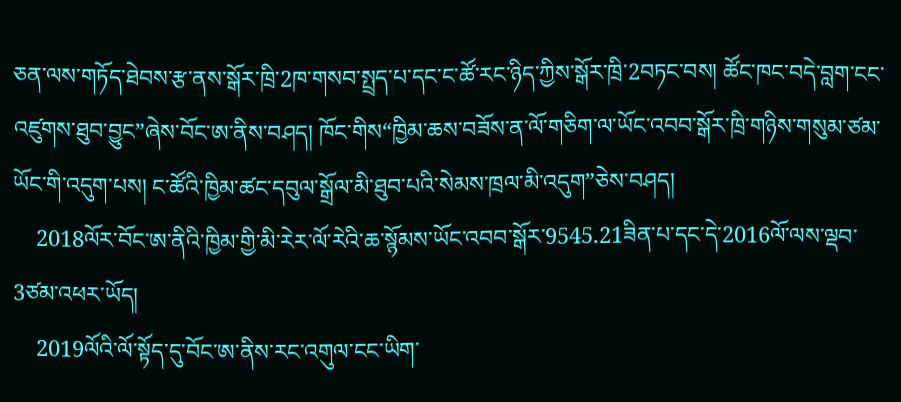ཅན་ལས་གཏོད་ཐེབས་རྩ་ནས་སྒོར་ཁྲི་2ཁ་གསབ་སྤྲད་པ་དང་ང་ཚོ་རང་ཉིད་ཀྱིས་སྒོར་ཁྲི་2བཏང་བས། ཚོང་ཁང་བདེ་བླག་ངང་འཛུགས་ཐུབ་བྱུང”ཞེས་བོང་ཨ་ནིས་བཤད། ཁོང་གིས“ཁྱིམ་ཆས་བཟོས་ན་ལོ་གཅིག་ལ་ཡོང་འབབ་སྒོར་ཁྲི་གཉིས་གསུམ་ཙམ་ཡོང་གི་འདུག་པས། ང་ཚོའི་ཁྱིམ་ཚང་དབུལ་སྒྲོལ་མི་ཐུབ་པའི་སེམས་ཁྲལ་མི་འདུག”ཅེས་བཤད།
    2018ལོར་བོང་ཨ་ནིའི་ཁྱིམ་གྱི་མི་རེར་ལོ་རེའི་ཆ་སྙོམས་ཡོང་འབབ་སྒོར་9545.21ཟིན་པ་དང་དེ་2016ལོ་ལས་ལྡབ་3ཙམ་འཕར་ཡོད།
    2019ལོའི་ལོ་སྟོད་དུ་བོང་ཨ་ནིས་རང་འགུལ་ངང་ཡིག་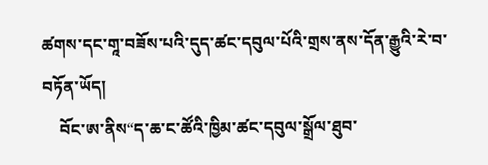ཚགས་དང་གཱ་བཟོས་པའི་དུད་ཚང་དབུལ་པོའི་གྲས་ནས་དོན་རྒྱུའི་རེ་བ་བཏོན་ཡོད།
    བོང་ཨ་ནིས“ད་ཆ་ང་ཚོའི་ཁྱིམ་ཚང་དབུལ་སྒྲོལ་ཐུབ་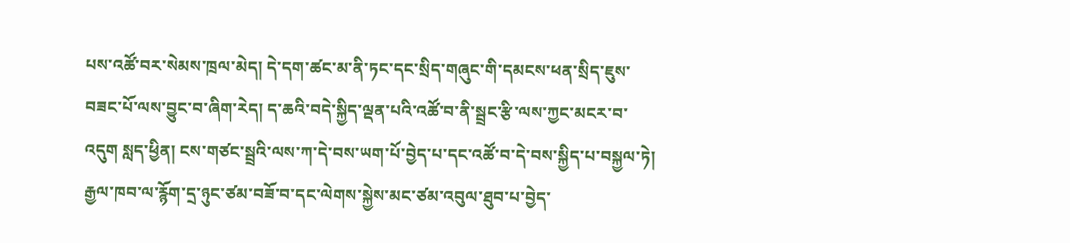པས་འཚོ་བར་སེམས་ཁྲལ་མེད། དེ་དག་ཚང་མ་ནི་ཏང་དང་སྲིད་གཞུང་གི་དམངས་ཕན་སྲིད་ཇུས་བཟང་པོ་ལས་བྱུང་བ་ཞིག་རེད། ད་ཆའི་བདེ་སྐྱིད་ལྡན་པའི་འཚོ་བ་ནི་སྦྲང་རྩི་ལས་ཀྱང་མངར་བ་འདུག སླད་ཕྱིན། ངས་གཙང་སྦྲའི་ལས་ཀ་དེ་བས་ཡག་པོ་བྱེད་པ་དང་འཚོ་བ་དེ་བས་སྐྱིད་པ་བསྐྱལ་ཏེ། རྒྱལ་ཁབ་ལ་རྙོག་དྲ་ཉུང་ཙམ་བཟོ་བ་དང་ལེགས་སྐྱེས་མང་ཙམ་འབུལ་ཐུབ་པ་བྱེད་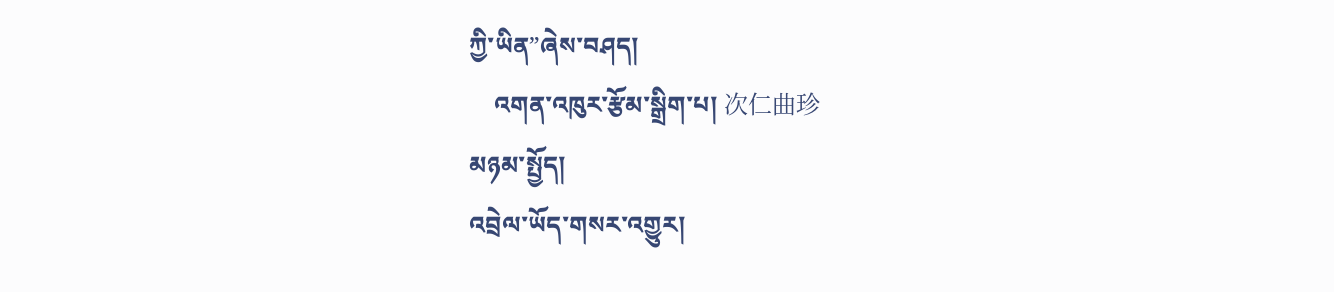ཀྱི་ཡིན”ཞེས་བཤད།
    འགན་འཁུར་རྩོམ་སྒྲིག་པ། 次仁曲珍
མཉམ་སྤྱོད།
འབྲེལ་ཡོད་གསར་འགྱུར།